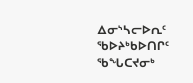ᐃᓂᔅᓴᓕᐅᕆᑦ
ᖃᐅᔨᒃᑲᐅᑎᒋᑦ
ᖃᖓᑕᔪᓂᒃ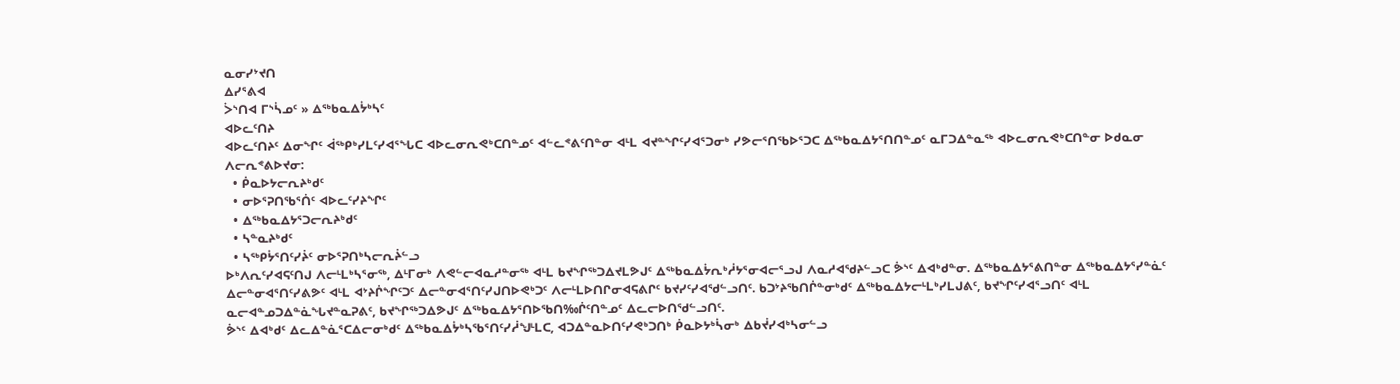ᓇᓂᓯᔾᔪᑎ
ᐃᓯᕐᕕᐊ
ᐴᔅᑎᐊ ᒥᔅᓵᓄᑦ » ᐃᖅᑲᓇᐃᔮᒃᓴᑦ
ᐊᐅᓚᑦᑎᔨ
ᐊᐅᓚᑦᑎᔨᑦ ᐃᓂᖏᑦ ᐋᖅᑭᒃᓯᒪᑦᓯᐊᕐᖓᑕ ᐊᐅᓚᓂᕆᕙᒃᑕᑎᓐᓄᑦ ᐊᓪᓚᕝᕕᑦᑎᓐᓂ ᐊᒻᒪ ᐊᔪᓐᖏᑦᓯᐊᕐᑐᓂᒃ ᓯᕗᓕᕐᑎᖃᐅᕐᑐᑕ ᐃᖅᑲᓇᐃᔭᕐᑎᑎᓐᓄᑦ ᓇᒥᑐᐃᓐᓇᖅ ᐊᐅᓚᓂᕆᕙᒃᑕᑎᓐᓂ ᐅᑯᓇᓂ ᐱᓕᕆᕝᕕᐅᔪᓂ:
  • ᑮᓇᐅᔭᓕᕆᔨᒃᑯᑦ
  • ᓂᐅᕐᕈᑎᖃᕐᑏᑦ ᐊᐅᓚᑦᓯᔨᖏᑦ
  • ᐃᖅᑲᓇᐃᔭᕐᑐᓕᕆᔨᒃᑯᑦ
  • ᓴᓐᓇᔨᒃᑯᑦ
  • ᓴᖅᑭᔮᕐᑎᑦᓯᔩᑦ ᓂᐅᕐᕈᑎᒃᓴᓕᕆᔩᓪᓗ
ᐅᒃᐱᕆᑦᓯᐊᕋᑦᑎᒍ ᐱᓕᒻᒪᒃᓴᕐᓂᖅ, ᐃᒻᒥᓂᒃ ᐱᕙᓪᓕᐊᓇᓱᓐᓂᖅ ᐊᒻᒪ ᑲᔪᖏᖅᑐᐃᔪᒪᕗᒍᑦ ᐃᖅᑲᓇᐃᔮᕆᒃᓲᔭᕐᓂᐊᓕᕐᓗᒍ ᐱᓇᓱᐊᖁᔨᓪᓗᑕ ᕘᔅᑦ ᐃᐊᒃᑯᓐᓂ. ᐃᖅᑲᓇᐃᔭᕐᕕᑎᓐᓂ ᐃᖅᑲᓇᐃᔭᕐᓯᓐᓈᑦ ᐃᓕᓐᓂᐊᕐᑎᑦᓯᕕᕗᑦ ᐊᒻᒪ ᐊᔾᔨᒌᖏᑦᑐᑦ ᐃᓕᓐᓂᐊᕐᑎᑦᓯᒍᑎᐅᕙᒃᑐᑦ ᐱᓕᒻᒪᐅᑎᒋᓂᐊᕋᕕᒋᑦ ᑲᔪᓯᑦᓯᐊᖁᓪᓗᑎᑦ. ᑲᑐᔾᔨᖃᑎᒌᓐᓂᒃᑯᑦ ᐃᖅᑲᓇᐃᔭᓕᒻᒪᒃᓯᒪᒍᕕᑦ, ᑲᔪᖏᑦᓯᐊᕐᓗᑎᑦ ᐊᒻᒪ ᓇᓕᐊᓐᓄᑐᐃᓐᓈᖓᔪᓐᓇᕈᕕᑦ, ᑲᔪᖏᖅᑐᐃᕗᒍᑦ ᐃᖅᑲᓇᐃᔭᕐᑎᐅᖃᑎ‰ᒌᑦᑎᓐᓄᑦ ᐃᓚᓕᐅᑎᖁᓪᓗᑎᑦ.
ᕘᔅᑦ ᐃᐊᒃᑯᑦ ᐃᓚᐃᓐᓈᕐᑕᐃᓕᓂᒃᑯᑦ ᐃᖅᑲᓇᐃᔮᒃᓴᖃᕐᑎᑦᓯᓲᖑᒻᒪᑕ, ᐊᑐᐃᓐᓇᐅᑎᑦᓯᕙᒃᑐᑎᒃ ᑮᓇᐅᔭᒃᓵᓂᒃ ᐃᑲᔫᓯᐊᒃᓴᓂᓪᓗ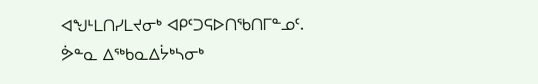ᐊᖑᒻᒪᑎᓯᒪᔪᓂᒃ ᐊᑭᑦᑐᕋᐅᑎᖃᑎᒥᓐᓄᑦ.
ᕘᓐᓇ ᐃᖅᑲᓇᐃᔮᒃᓴᓂᒃ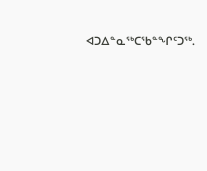ᐊᑐᐃᓐᓇᖅᑕᖃᓐᖏᑦᑐᖅ.